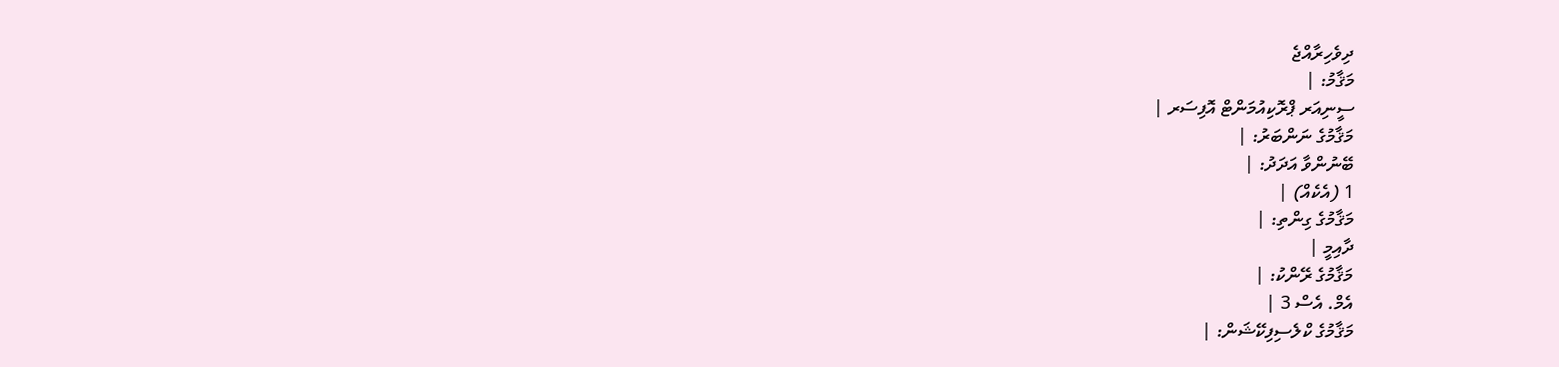ދިވެހިރާއްޖެ
މަޤާމު: |
ސީނިއަރ ޕްރޮކިއުމަންޓް އޮފިސަރ |
މަޤާމުގެ ނަންބަރު: |
ބޭނުންވާ އަދަދު: |
1 (އެކެއް) |
މަޤާމުގެ ގިންތި: |
ދާއިމީ |
މަޤާމުގެ ރޭންކު: |
އެމް. އެސް 3 |
މަޤާމުގެ ކްލެސިފިކޭޝަން: |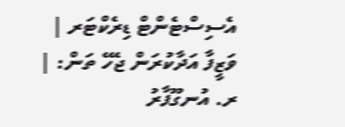އެސިސްޓެންޓް ޑިރެކްޓަރ |
ވަޒީފާ އަދާކުރަން ޖެހޭ ތަން: |
ރ. އުނގޫފާރު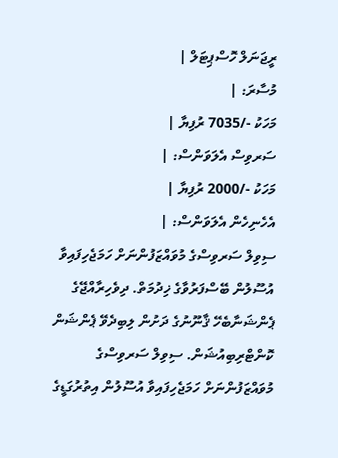ރީޖަނަލް ހޮސްޕިޓަލް |
މުސާރަ: |
މަހަކު -/7035 ރުފިޔާ |
ސަރވިސް އެލަވަންސް: |
މަހަކު -/2000 ރުފިޔާ |
އެހެނިހެން އެލަވަންސް: |
ސިވިލް ސަރވިސްގެ މުވައްޒަފުންނަށް ހަމަޖެހިފައިވާ އުސޫލުން ބޭސްފަރުވާގެ ޚިދުމަތް. ދިވެހިރާއްޖޭގެ ޕެންޝަނާބެހޭ ޤާނޫނުގެ ދަށުން ލިބިދެވޭ ޕެންޝަން ކޮންޓްރިބިއުޝަން. ސިވިލް ސަރވިސްގެ މުވައްޒަފުންނަށް ހަމަޖެހިފައިވާ އުސޫލުން އިތުރުގަޑީގެ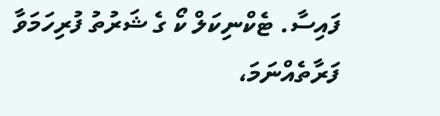ފައިސާ. ޓެކްނިކަލް ކޯ ގެ ޝަރުތު ފުރިހަމަވާ ފަރާތެއްނަމަ،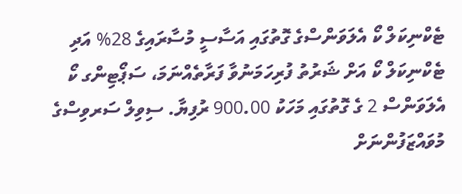ޓެކްނިކަލް ކޯ އެލަވަންސްގެ ގޮތުގައި އަސާސީ މުސާރައިގެ 28% އަދި ޓެކްނިކަލް ކޯ އަށް ޝަރުތު ފުރިހަމަނުވާ ފަރާތެއްނަމަ، ސަޕޯޓިންގ ކޯ އެލަވަންސް 2 ގެ ގޮތުގައި މަހަކު 900.00 ރުފިޔާ. ސިވިލް ސަރވިސްގެ މުވައްޒަފުންނަށް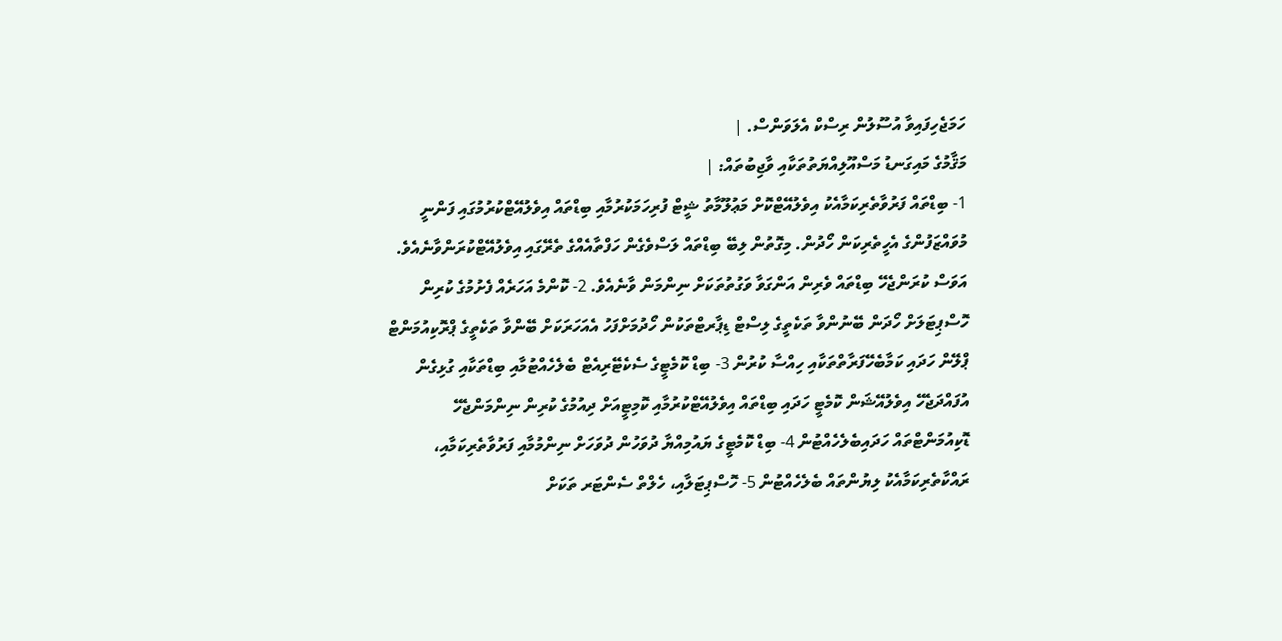ހަމަޖެހިފައިވާ އުސޫލުން ރިސްކް އެލަވަންސް. |
މަޤާމުގެ މައިގަނޑު މަސްއޫލިއްޔަތުތަކާއި ވާޖިބުތައް: |
1- ބިޑްތައް ފަރުވާތެރިކަމާއެކު އިވެލުއޭޓްކޮށް މަޢުލޫމާތު ޝީޓް ފުރިހަމަކުރުމާއި ބިޑްތައް އިވެލުއޭޓްކުރުމުގައި ފަންނީ މުވައްޒަފުންގެ އެހީތެރިކަން ހޯދުން. މިގޮތުން ލިބޭ ބިޑްތައް ލަސްވެގެން ހަފްތާއެއްގެ ތެރޭގައި އިވެލުއޭޓްކުރަންވާނެއެވެ. އަވަސް ކުރަންޖެހޭ ބިޑްތައް ވެރިން އަންގަވާ ވަގުތުތަކަށް ނިންމަން ވާނެއެވެ. 2- ކޮންމެ އަހަރެއް ފެށުމުގެ ކުރިން ހޮސްޕިޓަލަށް ހޯދަން ބޭނުންވާ ތަކެތީގެ ލިސްޓް ޑިޕާރޓްތަކުން ހޯދުމަށްފަހު އެއަހަރަކަށް ބޭންވާ ތަކެތީގެ ޕްރޮކިއުމަންޓް ޕްލޭން ހަދައި ކަމާބެހޭފަރާތްތަކާއި ހިއްސާ ކުރުން 3- ބިޑް ކޮމެޓީގެ ސެކެޓޭރިއެޓް ބެލެހެއްޓުމާއި ބިޑްތަކާއި ގުޅިގެން އުފައްދަޖެހޭ އިވެލުއޭޝަން ކޮމެޓީ ހަދައި ބިޑްތައް އިވެލުއޭޓްކުރުމާއި ކޮމިޓީއަށް ދިއުމުގެ ކުރިން ނިންމަންޖެހޭ ޑޮކިއުމަންޓްތައް ހަދައިބެލެހެއްޓުން 4- ބިޑް ކޮމެޓީގެ ޔައުމިއްޔާ ދުވަހުން ދުވަހަށް ނިންމުމާއި ފަރުވާތެރިކަމާއި، ރައްކާތެރިކަމާއެކު ލިޔުންތައް ބެލެހެއްޓުން 5- ހޮސްޕިޓަލާއި، ހެލްތް ސެންޓަރ ތަކަށް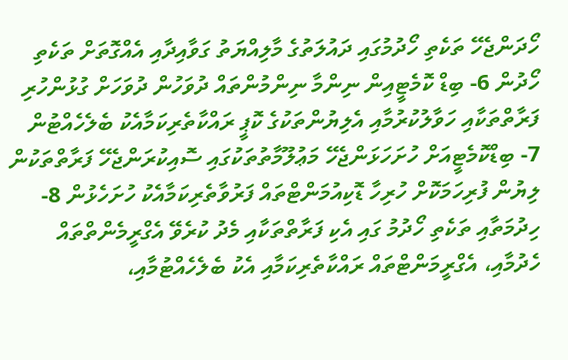ހޯދަންޖެހޭ ތަކެތި ހޯދުމުގައި ދައުލަތުގެ މާލިއްޔަތު ގަވާއިދާއި އެއްގޮތަށް ތަކެތި ހޯދުން 6- ބިޑް ކޮމެޓީއިން ނިންމާ ނިންމުންތައް ދުވަހުން ދުވަހަށް ގުޅުންހުރި ފަރާތްތަކާއި ހަވާލުކުރުމާއި އެލިޔުންތަކުގެ ކޮޕީ ރައްކާތެރިކަމާއެކު ބެލެހެއްޓުން 7- ބިޑްކޮމެޓީއަށް ހުށަހަޅަންޖެހޭ މަޢުލޫމާތުތަކުގައި ސޮއިކުރަންޖެހޭ ފަރާތްތަކުން ލިޔުން ފުރިހަމަކޮށް ހުރިހާ ޑޮކިއުމަންޓްތައް ފަރުވާތެރިކަމާއެކު ހުށަހެޅުން 8- ހިދުމަތާއި ތަކެތި ހޯދުމު ގައި އެކި ފަރާތްތަކާއި މެދު ކުރެވޭ އެގްރީމެންތްތައް ހެދުމާއި، އެގްރީމަންޓްތައް ރައްކާތެރިކަމާއި އެކު ބެލެހެއްޓުމާއި،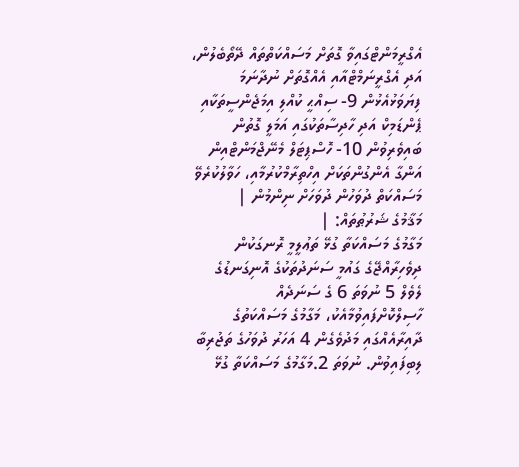އެގްރީމަންޓްގައިވާ ގޮތަށް މަސައްކަތްތައް ދޭތޯބެލުން، އަދި އެގްރީނަމްޓްއާއި އެއްގޮތަށް ނުދާނަމަ ފިޔަވަޅުއެޅުން 9- ސިއްޙީ ކުއްލި އިމަޖެންސީތަކާއި ޕެންޑަމިކް އަދި ހާދިސާތަކުގައި އަމަލީ ގޮތުން ބައިވެރިވުން 10- ހޮސްޕިޓަލް މެނޭޖްމަންޓްއިން އަންގާ އެންގުންތަކަށް އިހްތިރާމްކުރުމާއި، ހަވާލުކުރެވޭ މަސައްކަތް ދުވަހުން ދުވަހަށް ނިންމުން |
މަޤާމުގެ ޝަރުޠުތައް: |
މަގާމުގެ މަސައްކަތާ ގުޅޭ ތަޢުލީމީ ރޮނގަކުން ދިވެހިރާއްޖޭގެ ގައުމީ ސަނަދުތަކުގެ އޮނިގަނޑުގެ ލެވެލް 5 ނުވަތަ 6 ގެ ސަނަދެއް ހާސިލްކޮށްފައިވުމާއެކު، މަގާމުގެ މަސައްކަތުގެ ދާއިރާއެއްގައި މަދުވެގެން 4 އަހަރު ދުވަހުގެ ތަޖުރިބާ ލިބިފައިވުން. ނުވަތަ 2.މަގާމުގެ މަސައްކަތާ ގުޅޭ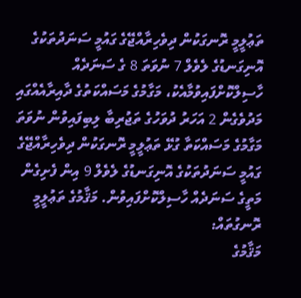ތަޢުލީމީ ރޮނގަކުން ދިވެހިރާއްޖޭގެ ގައުމީ ސަނަދުތަކުގެ އޮނިގަނޑުގެ ލެވެލް 7 ނުވަތަ 8 ގެ ސަނަދެއް ހާސިލްކޮށްފައިވުމާއެކު، މަގާމުގެ މަސައްކަތުގެ ދާއިރާއެއްގައި މަދުވެގެން 2 އަހަރު ދުވަހުގެ ތަޖުރިބާ ލިބިފައިވުން ނުވަތަ މަގާމުގެ މަސައްކަތާ ގުޅޭ ތަޢުލީމީ ރޮނގަކުން ދިވެހިރާއްޖޭގެ ގައުމީ ސަނަދުތަކުގެ އޮނިގަނޑުގެ ލެވެލް 9 އިން ފެށިގެން މަތީގެ ސަނަދެއް ހާސިލްކޮށްފައިވުން. މަޤާމުގެ ތަޢުލީމީ ރޮނގުތައް:
މަޤާމުގެ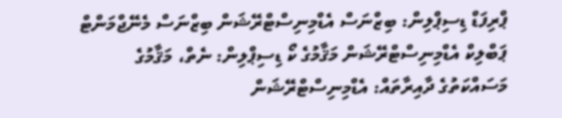ޕްރިފަޑް ޑިސިޕްލިން: ބިޒްނަސް އެޑްމިނިސްޓްރޭޝަން ބިޒްނަސް މެނޭޖްމަންޓް ޕަބްލިކް އެޑްމިނިސްޓްރޭޝަން މަޤާމުގެ ކޯ ޑިސިޕްލިން: ނެތް، މަޤާމުގެ މަސައްކަތުގެ ދާއިރާތައް: އެޑްމިނިސްޓްރޭޝަން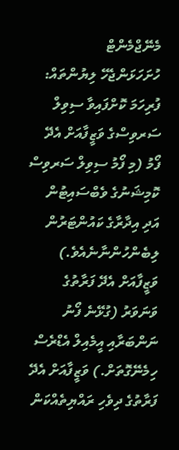މެނޭޖްމެންޓް
ހުށަހަޅަންޖެހޭ ލިޔުންތައް:
ފުރިހަމަ ކޮށްފައިވާ ސިވިލް ސަރވިސްގެ ވަޒީފާއަށް އެދޭ ފޯމު (މި ފޯމު ސިވިލް ސަރވިސް ކޮމިޝަނުގެ ވެބްސައިޓުން އަދި އިދާރާގެ ކައުންޓަރުން ލިބެންހުންނާނެއެވެ.) ވަޒީފާއަށް އެދޭ ފަރާތުގެ ވަނަވަރު (ގުޅޭނެ ފޯނު ނަންބަރާއި އީމެއިލް އެޑްރެސް ހިމެނޭގޮތަށް.) ވަޒީފާއަށް އެދޭ ފަރާތުގެ ދިވެހި ރައްޔިތެއްކަން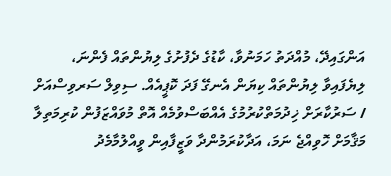އަންގައިދޭ، މުއްދަތު ހަމަނުވާ، ކާޑުގެ ދެފުށުގެ ލިޔުންތައް ފެންނަ، ލިޔެފައިވާ ލިޔުންތައް ކިޔަން އެނގޭ ފަދަ ކޮޕީއެއް. ސިވިލް ސަރވިސްއަށް / ސަރުކާރަށް ޚިދުމަތްކުރުމުގެ އެއްބަސްވުމެއް އޮތް މުވައްޒަފުން ކުރިމަތިލާ މަޤާމަށް ހޮވިއްޖެ ނަމަ، އަދާކުރަމުންދާ ވަޒީފާއިން ވީއްލުމާމެދު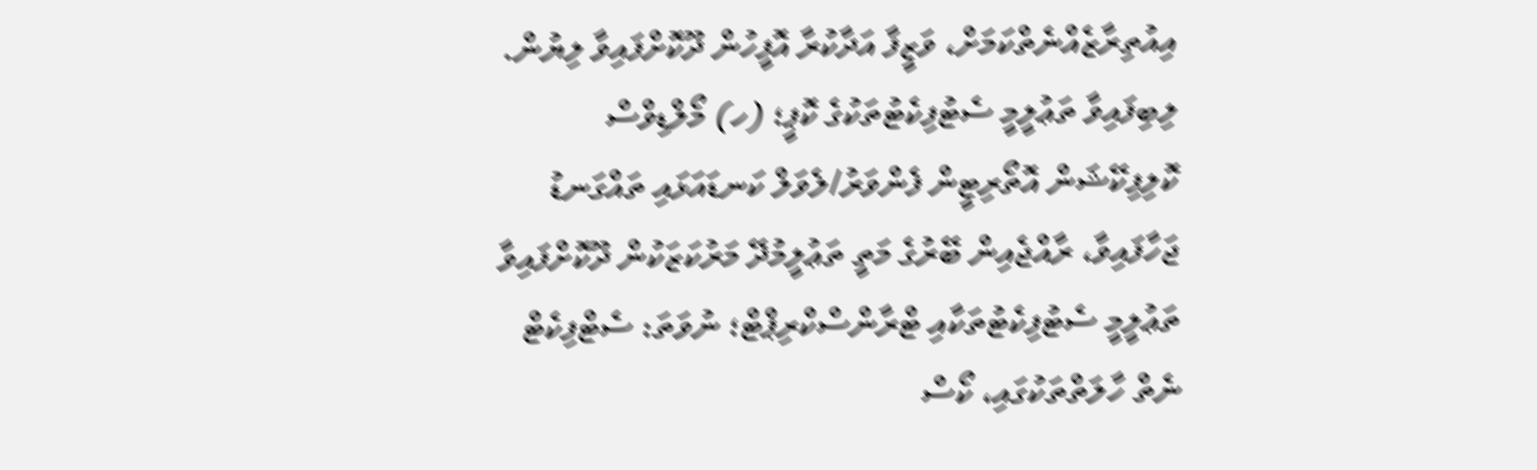އިއުތިރާޒެއްނެތްކަމަށް، ވަޒީފާ އަދާކުރާ އޮފީހުން ދޫކޮށްފައިވާ ލިޔުން.
ލިބިފައިވާ ތަޢުލީމީ ސެޓުފިކެޓުތަކުގެ ކޮޕީ؛ (ހ) މޯލްޑިވްސް ކޮލިފިކޭޝަން އޮތޯރިޓީން ފެންވަރު/ލެވަލް ކަނޑައަޅައި ތައްގަނޑު ޖަހާފައިވާ، ރާއްޖެއިން ބޭރުގެ މަތީ ތަޢުލީމުދޭ މަރުކަޒަކުން ދޫކޮށްފައިވާ ތަޢުލީމީ ސެޓުފިކެޓުތަކާއި ޓްރާންސްކްރިޕްޓް؛ ނުވަތަ: ސެޓްފިކެޓް ނެތް ހާލަތްތަކުގައި، ކޯސް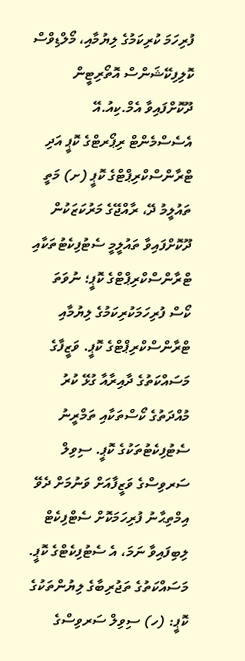ފުރިހަމަ ކުރިކަމުގެ ލިޔުމާއި، މޯލްޑިވްސް ކޮލިފިކޭޝަންސް އޮތޯރިޓީން ދޫކޮށްފައިވާ އެމް.ކިއު.އޭ އެސެސްމެންޓް ރިޕޯރޓްގެ ކޮޕީ އަދި ޓްރާންސްކްރިޕްޓްގެ ކޮޕީ (ށ) މަތީ ތައުލީމު ދޭ، ރާއްޖޭގެ މަރުކަޒަކުން ދޫކޮށްފައިވާ ތައުލީމީ ސެޓުފިކެޓުތަކާއި ޓްރާންސްކްރިޕްޓްގެ ކޮޕީ؛ ނުވަތަ ކޯސް ފުރިހަމަކުރިކަމުގެ ލިޔުމާއި ޓްރާންސްކްރިޕްޓްގެ ކޮޕީ. ވަޒީފާގެ މަސައްކަތުގެ ދާއިރާއާ ގުޅޭ ކުރު މުއްދަތުގެ ކޯސްތަކާއި ތަމްރީނު ސެޓުފިކެޓުތަކުގެ ކޮޕީ. ސިވިލް ސަރވިސްގެ ވަޒީފާއަށް ވަނުމަށް ދެވޭ އިމްތިޙާނު ފުރިހަމަކޮށް ސެޓްފިކެޓް ލިބިފައިވާ ނަމަ، އެ ސެޓުފިކެޓްގެ ކޮޕީ. މަސައްކަތުގެ ތަޖުރިބާގެ ލިޔުންތަކުގެ ކޮޕީ: (ހ) ސިވިލް ސަރވިސްގެ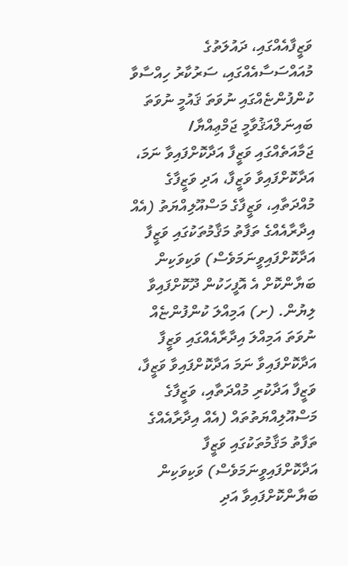ވަޒީފާއެއްގައި، ދައުލަތުގެ މުއައްސަސާއެއްގައި، ސަރުކާރު ހިއްސާވާ ކުންފުންޏެއްގައި ނުވަތަ ޤައުމީ ނުވަތަ ބައިނަލްއަޤުވާމީ ޖަމްޢިއްޔާ/ ޖަމާއަތެއްގައި ވަޒީފާ އަދާކޮށްފައިވާ ނަމަ، އަދާކޮށްފައިވާ ވަޒީފާ، އަދި ވަޒީފާގެ މުއްދަތާއި، ވަޒީފާގެ މަސްއޫލިއްޔަތު (އެއް އިދާރާއެއްގެ ތަފާތު މަޤާމުތަކުގައި ވަޒީފާ އަދާކޮށްފައިވީނަމަވެސް) ވަކިވަކިން ބަޔާންކޮށް އެ އޮފީހަކުން ދޫކޮށްފައިވާ ލިޔުން. (ށ) އަމިއްލަ ކުންފުންޏެއް ނުވަތަ އަމިއްލަ އިދާރާއެއްގައި ވަޒީފާ އަދާކޮށްފައިވާ ނަމަ އަދާކޮށްފައިވާ ވަޒީފާ، ވަޒީފާ އަދާކުރި މުއްދަތާއި، ވަޒީފާގެ މަސްއޫލިއްޔަތުތައް (އެއް އިދާރާއެއްގެ ތަފާތު މަޤާމުތަކުގައި ވަޒީފާ އަދާކޮށްފައިވީނަމަވެސް) ވަކިވަކިން ބަޔާންކޮށްފައިވާ އަދި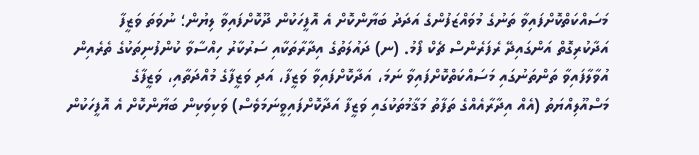މަސައްކަތްކޮށްފައިވާ ތަނުގެ މުވައްޒަފުންގެ އަދަދު ބަޔާންކޮށް އެ އޮފީހަކުން ދޫކޮށްފައިވާ ލިޔުން؛ ނުވަތަ ވަޒީފާ އަދާކުރިގޮތް އަންގައިދޭ ރެފަރެންސް ޗެކް ފޯމު. (ނ) ދައުލަތުގެ އިދާރާތަކާއި ސަރުކާރު ހިއްސާވާ ކުންފުނިތަކުގެ ތެރެއިން އުވާލާފައިވާ ތަންތަނުގައި މަސައްކަތްކޮށްފައިވާ ނަމަ، އަދާކޮށްފައިވާ ވަޒީފާ، އަދި ވަޒީފާގެ މުއްދަތާއި، ވަޒީފާގެ މަސްއޫލިއްޔަތު (އެއް އިދާރާއެއްގެ ތަފާތު މަޤާމުތަކުގައި ވަޒީފާ އަދާކޮށްފައިވީނަމަވެސް) ވަކިވަކިން ބަޔާންކޮށް އެ އޮފީހަކުން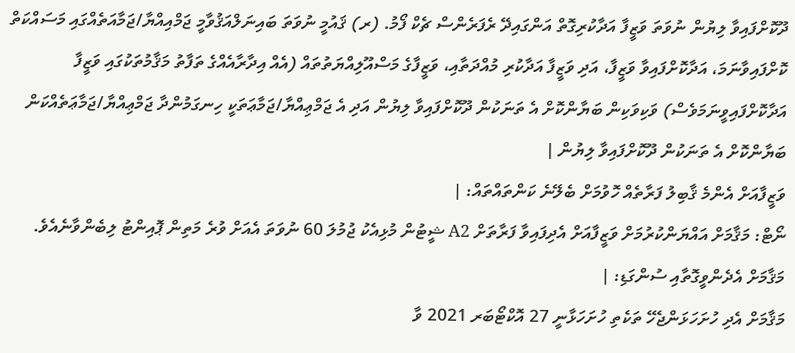ދޫކޮށްފައިވާ ލިޔުން ނުވަތަ ވަޒީފާ އަދާކުރިގޮތް އަންގައިދޭ ރެފަރެންސް ޗެކް ފޯމު. (ރ) ޤައުމީ ނުވަތަ ބައިނަލްއަޤުވާމީ ޖަމްއިއްޔާ/ޖަމާއަތެއްގައި މަސައްކަތް ކޮށްފައިވާނަމަ، އަދާކޮށްފައިވާ ވަޒީފާ، އަދި ވަޒީފާ އަދާކުރި މުއްދަތާއި، ވަޒީފާގެ މަސްއޫލިއްޔަތުތައް (އެއް އިދާރާއެއްގެ ތަފާތު މަޤާމުތަކުގައި ވަޒީފާ އަދާކޮށްފައިވީނަމަވެސް) ވަކިވަކިން ބަޔާންކޮށް އެ ތަނަކުން ދޫކޮށްފައިވާ ލިޔުން އަދި އެ ޖަމްޢިއްޔާ/ޖަމާޢަތަކީ ހިނގަމުންދާ ޖަމްޢިއްޔާ/ޖަމާޢަތެއްކަން ބަޔާންކޮށް އެ ތަނަކުން ދޫކޮށްފައިވާ ލިޔުން |
ވަޒީފާއަށް އެންމެ ޤާބިލު ފަރާތެއް ހޮވުމަށް ބެލޭނެ ކަންތައްތައް: |
ނޯޓް: މަޤާމަށް އައްޔަންކުރުމަށް ވަޒީފާއަށް އެދިފައިވާ ފަރާތަށް A2 ޝީޓުން މުޅިއެކު ޖުމުލަ 60 ނުވަތަ އެއަށް ވުރެ މަތިން ޕޮއިންޓު ލިބެންވާނެއެވެ.
މަޤާމަށް އެދެންވީގޮތާއި ސުންގަޑި: |
މަޤާމަށް އެދި ހުށަހަޅަންޖެހޭ ތަކެތި ހުށަހަޅާނީ 27 އޮކްޓޯބަރ 2021 ވާ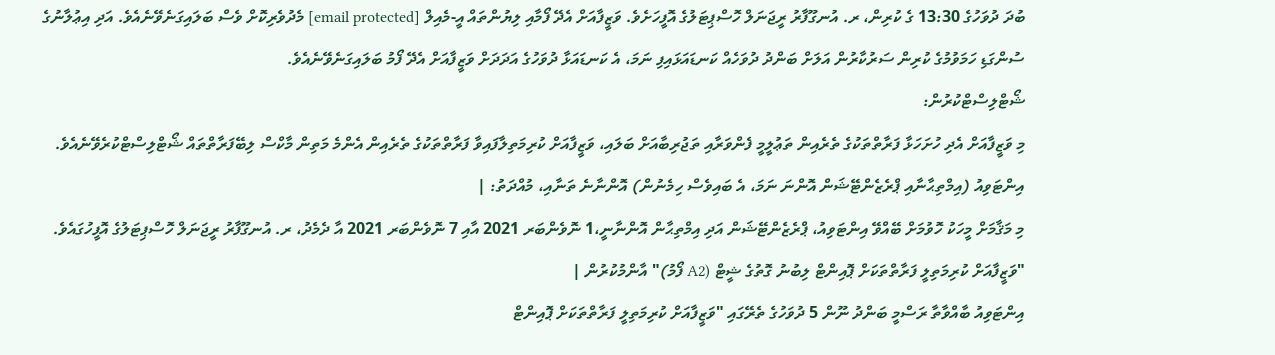ބުދަ ދުވަހުގެ 13:30 ގެ ކުރިން، ރ. އުނގޫފާރު ރީޖަނަލް ހޮސްޕިޓަލުގެ އޮފީހަށެވެ. ވަޒީފާއަށް އެދޭ ފޯމާއި ލިޔުންތައް އީ-މެއިލް [email protected] މެދުވެރިކޮށް ވެސް ބަލައިގަނެވޭނެއެވެ. އަދި އިޢުލާނުގެ ސުންގަޑި ހަމަވުމުގެ ކުރިން ސަރުކާރުން އަލަށް ބަންދު ދުވަހެއް ކަނޑައަޅައިފި ނަމަ، އެ ކަނޑައަޅާ ދުވަހުގެ އަދަދަށް ވަޒީފާއަށް އެދޭ ފޯމު ބަލައިގަނެވޭނެއެވެ.
ޝޯޓްލިސްޓްކުރުން:
މި ވަޒީފާއަށް އެދި ހުށަހަޅާ ފަރާތްތަކުގެ ތެރެއިން ތަޢުލީމީ ފެންވަރާއި ތަޖުރިބާއަށް ބަލައި، ވަޒީފާއަށް ކުރިމަތިލާފައިވާ ފަރާތްތަކުގެ ތެރެއިން އެންމެ މަތިން މާކްސް ލިބޭފަރާތްތައް ޝޯޓްލިސްޓްކުރެވޭނެއެވެ.
އިންޓަވިއު (އިމްތިޙާނާއި ޕްރެޒެންޓޭޝަން އޮންނަ ނަމަ، އެ ބައިވެސް ހިމެނުން) އޮންނާނެ ތަނާއި، މުއްދަތު: |
މި މަޤާމަށް މީހަކު ހޮވުމަށް ބޭއްވޭ އިންޓަވިއު، ޕްރެޒެންޓޭޝަން އަދި އިމްތިޙާން އޮންނާނީ،1 ނޮވެންބަރ 2021 އާއި 7 ނޮވެންބަރ 2021 އާ ދެމެދު، ރ. އުނގޫފާރު ރީޖަނަލް ހޮސްޕިޓަލުގެ އޮފީހުގައެވެ.
"ވަޒީފާއަށް ކުރިމަތިލީ ފަރާތްތަކަށް ޕޮއިންޓް ލިބުނު ގޮތުގެ ޝީޓް (A2 ފޯމު)" އާންމުކުރުން |
އިންޓަވިއު ބާއްވާތާ ރަސްމީ ބަންދު ނޫން 5 ދުވަހުގެ ތެރޭގައި "ވަޒީފާއަށް ކުރިމަތިލީ ފަރާތްތަކަށް ޕޮއިންޓް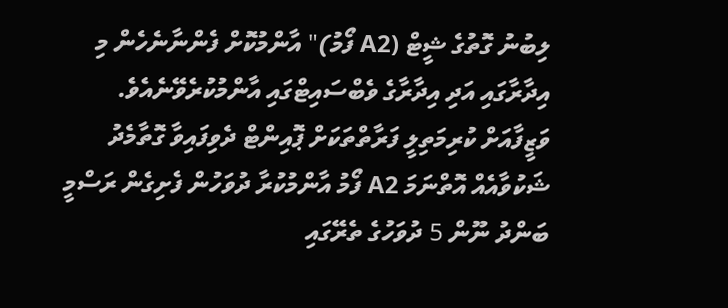ލިބުނު ގޮތުގެ ޝީޓް (A2 ފޯމު)" އާންމުކޮށް ފެންނާނެހެން މި އިދާރާގައި އަދި އިދާރާގެ ވެބްސައިޓްގައި އާންމުކުރެވޭނެއެވެ. ވަޒީފާއަށް ކުރިމަތިލީ ފަރާތްތަކަށް ޕޮއިންޓް ދެވިފައިވާ ގޮތާމެދު ޝަކުވާއެއް އޮތްނަމަ A2 ފޯމު އާންމުކުރާ ދުވަހުން ފެށިގެން ރަސްމީ ބަންދު ނޫން 5 ދުވަހުގެ ތެރޭގައި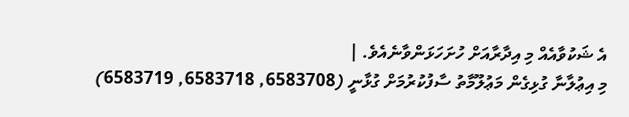އެ ޝަކުވާއެއް މި އިދާރާއަށް ހުށަހަޅަންވާނެއެވެ. |
މި އިޢުލާނާ ގުޅިގެން މަޢުލޫމާތު ސާފުކުރުމަށް ގުޅާނީ (6583708, 6583718, 6583719)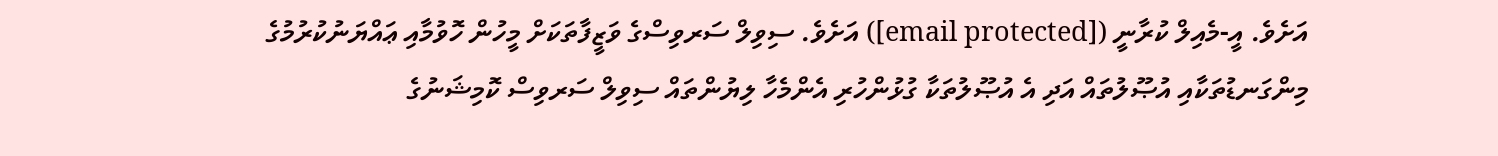އަށެވެ. އީ-މެއިލް ކުރާނީ ([email protected]) އަށެވެ. ސިވިލް ސަރވިސްގެ ވަޒީފާތަކަށް މީހުން ހޮވުމާއި ޢައްޔަނުކުރުމުގެ މިންގަނޑުތަކާއި އުޞޫލުތައް އަދި އެ އުޞޫލުތަކާ ގުޅުންހުރި އެންމެހާ ލިޔުންތައް ސިވިލް ސަރވިސް ކޮމިޝަނުގެ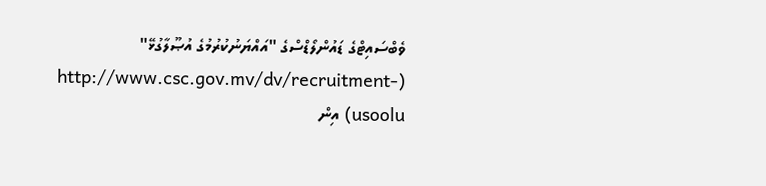ވެބްސައިޓްގެ ޑައުންލޯޑްސްގެ "އައްޔަނުކުރުމުގެ އުޞޫލާގުޅޭ" (http://www.csc.gov.mv/dv/recruitment-usoolu) އިން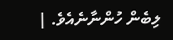ލިބެން ހުންނާނެއެވެ. |